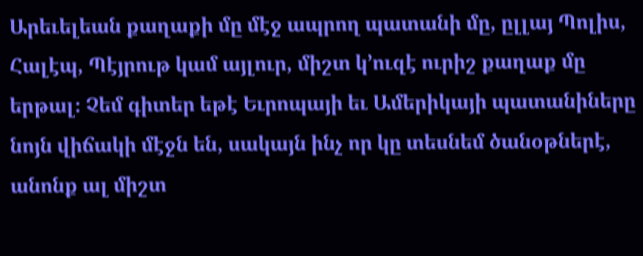Արեւելեան քաղաքի մը մէջ ապրող պատանի մը, ըլլայ Պոլիս, Հալէպ, Պէյրութ կամ այլուր, միշտ կ՚ուզէ ուրիշ քաղաք մը երթալ։ Չեմ գիտեր եթէ Եւրոպայի եւ Ամերիկայի պատանիները նոյն վիճակի մէջն են, սակայն ինչ որ կը տեսնեմ ծանօթներէ, անոնք ալ միշտ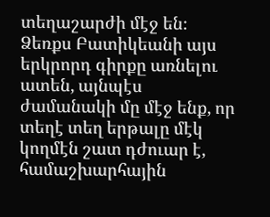տեղաշարժի մէջ են։ Ձեռքս Բատիկեանի այս երկրորդ գիրքը առնելու ատեն, այնպէս ժամանակի մը մէջ ենք, որ տեղէ տեղ երթալը մէկ կողմէն շատ դժուար է, համաշխարհային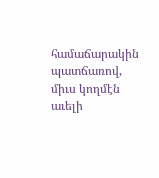համաճարակին պատճառով, միւս կողմէն աւելի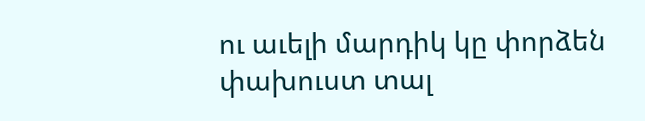ու աւելի մարդիկ կը փորձեն փախուստ տալ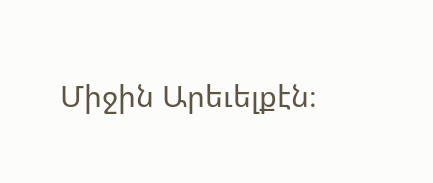Միջին Արեւելքէն։